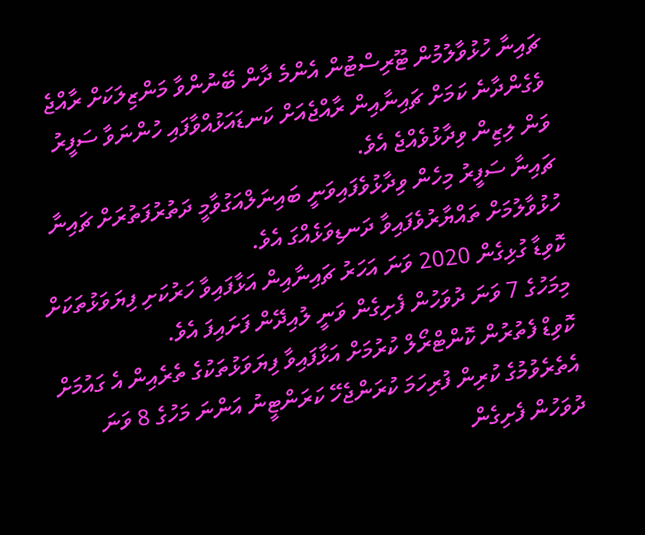ޗައިނާ ހުޅުވާލުމުން ޓޫރިސްޓުން އެންމެ ދާން ބޭނުންވާ މަންޒިލަކަށް ރާއްޖެ ވެގެންދާނެ ކަމަށް ޗައިނާއިން ރާއްޖެއަށް ކަނޑައަޅުއްވާފައި ހުންނަވާ ސަފީރު ވަން ލިޒިން ވިދާޅުވެއްޖެ އެވެ.
ޗައިނާ ސަފީރު މިހެން ވިދާޅުވެފައިވަނީ ބައިނަލްއަގުވާމީ ދަތުރުފަތުރަށް ޗައިނާ ހުޅުވާލުމަށް ތައްޔާރުވެފައިވާ ދަނޑިވަޅެއްގަ އެވެ.
ކޮވިޑާ ގުޅިގެން 2020 ވަނަ އަހަރު ޗައިނާއިން އަޅާފައިވާ ހަރުކަށި ފިޔަވަޅުތަކަށް މިމަހުގެ 7 ވަނަ ދުވަހުން ފެށިގެން ވަނީ ލުއިދޭން ފަށައިފަ އެވެ.
ކޮވިޑް ފެތުރުން ކޮންޓްރޯލް ކުރުމަށް އަޅާފައިވާ ފިޔަވަޅުތަކުގެ ތެރެއިން އެ ގައުމަށް އެތެރެވުމުގެ ކުރިން ފުރިހަމަ ކުރަންޖެހޭ ކަރަންޓީނު އަންނަ މަހުގެ 8 ވަނަ ދުވަހުން ފެށިގެން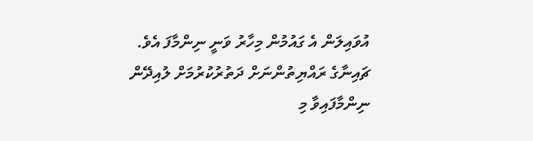އުވައިލަން އެ ގައުމުން މިހާރު ވަނީ ނިންމާފަ އެވެ.
ޗައިނާގެ ރައްޔިތުންނަށް ދަތުރުކުރުމަށް ލުއިދޭން ނިންމާފައިވާ މި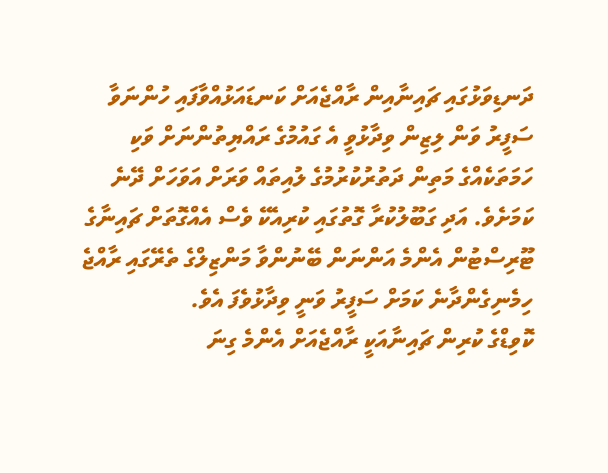ދަނޑިވަޅުގައި ޗައިނާއިން ރާއްޖެއަށް ކަނޑައަޅުއްވާފައި ހުންނަވާ ސަފީރު ވަން ލިޒިން ވިދާޅުވީ އެ ގައުމުގެ ރައްޔިތުންނަށް ވަކި ހަމަތަކެއްގެ މަތިން ދަތުރުކުރުމުގެ ލުއިތައް ވަރަށް އަވަހަށް ދޭނެ ކަމަށެވެ. އަދި ގަބޫލުކުރާ ގޮތުގައި ކުރިއެކޭ ވެސް އެއްގޮތަށް ޗައިނާގެ ޓޫރިސްޓުން އެންމެ އަންނަން ބޭނުންވާ މަންޒިލްގެ ތެރޭގައި ރާއްޖެ ހިމެނިގެންދާނެ ކަމަށް ސަފީރު ވަނީ ވިދާޅުވެފަ އެވެ.
ކޮވިޑްގެ ކުރިން ޗައިނާއަކީ ރާއްޖެއަށް އެންމެ ގިނަ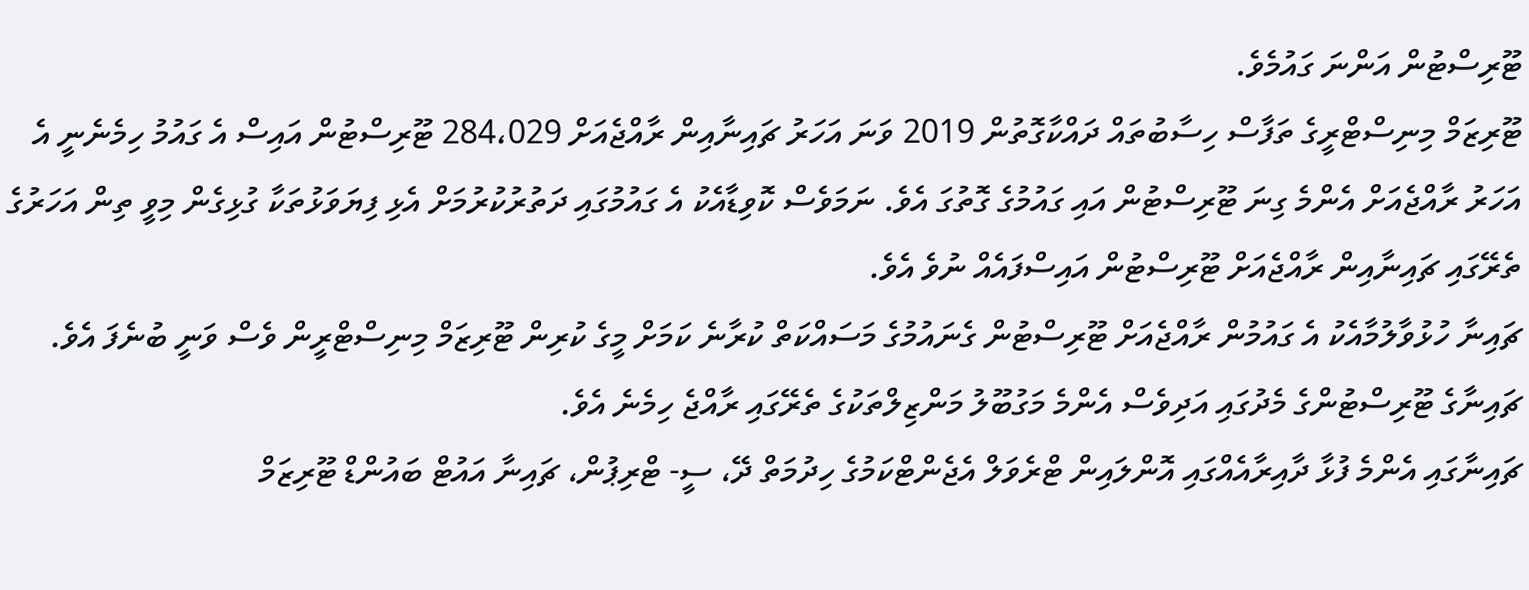ޓޫރިސްޓުން އަންނަ ގައުމެވެ.
ޓޫރިޒަމް މިނިސްޓްރީގެ ތަފާސް ހިސާބުތައް ދައްކާގޮތުން 2019 ވަނަ އަހަރު ޗައިނާއިން ރާއްޖެއަށް 284،029 ޓޫރިސްޓުން އައިސް އެ ގައުމު ހިމެނެނީ އެ އަހަރު ރާއްޖެއަށް އެންމެ ގިނަ ޓޫރިސްޓުން އައި ގައުމުގެ ގޮތުގަ އެވެ. ނަމަވެސް ކޮވިޑާއެކު އެ ގައުމުގައި ދަތުރުކުރުމަށް އެޅި ފިޔަވަޅުތަކާ ގުޅިގެން މިވީ ތިން އަހަރުގެ ތެރޭގައި ޗައިނާއިން ރާއްޖެއަށް ޓޫރިސްޓުން އައިސްފައެއް ނުވެ އެވެ.
ޗައިނާ ހުޅުވާލުމާއެކު އެ ގައުމުން ރާއްޖެއަށް ޓޫރިސްޓުން ގެނައުމުގެ މަސައްކަތް ކުރާނެ ކަމަށް މީގެ ކުރިން ޓޫރިޒަމް މިނިސްޓްރީން ވެސް ވަނީ ބުނެފަ އެވެ. ޗައިނާގެ ޓޫރިސްޓުންގެ މެދުގައި އަދިވެސް އެންމެ މަގުބޫލު މަންޒިލްތަކުގެ ތެރޭގައި ރާއްޖެ ހިމެނެ އެވެ.
ޗައިނާގައި އެންމެ ފުޅާ ދާއިރާއެއްގައި އޮންލައިން ޓްރެވަލް އެޖެންޓްކަމުގެ ހިދުމަތް ދޭ، ސީ- ޓްރިޕުން، ޗައިނާ އައުޓް ބައުންޑް ޓޫރިޒަމް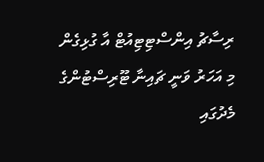ރިސާޗު އިންސްޓިޓިއުޓް އާ ގުޅިގެން މި އަހަރު ވަނީ ޗައިނާ ޓޫރިސްޓުންގެ މެދުގައި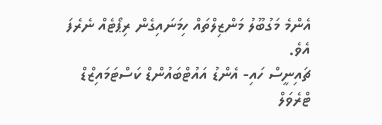އެންމެ މަގުބޫލު މަންޒިލްތައް ހިމަނައިގެން ރިޕޯޓެއް ނެރެފަ އެވެ.
ޗައިނީސް ހައި- އެންޑު އައުޓްބައުންޑް ކަސްޓަމައިޒްޑް ޓްރެވަލް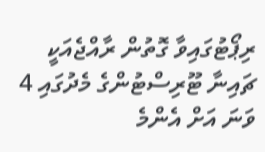ރިޕޯޓުގައިވާ ގޮތުން ރާއްޖެއަކީ ޗައިނާ ޓޫރިސްޓުންގެ މެދުގައި 4 ވަނަ އަށް އެންމެ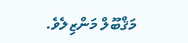މަޤްބޫލް މަންޒިލެވެ.